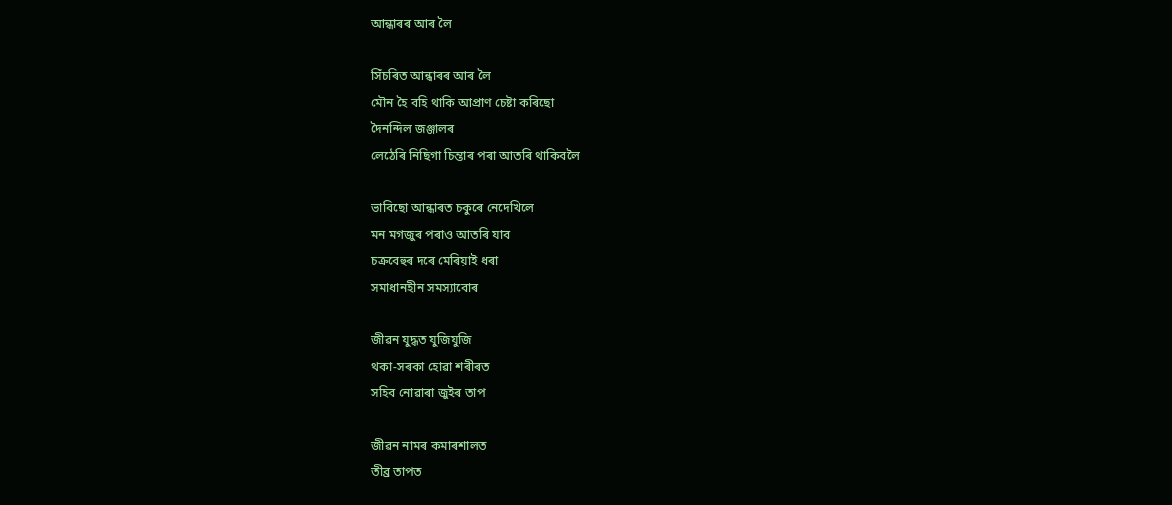আন্ধাৰৰ আৰ লৈ

সিঁচৰিত আন্ধাৰৰ আৰ লৈ
মৌন হৈ বহি থাকি আপ্ৰাণ চেষ্টা কৰিছো
দৈনন্দিল জঞ্জালৰ
লেঠেৰি নিছিগা চিন্তাৰ পৰা আতৰি থাকিবলৈ

ভাবিছো আন্ধাৰত চকুৰে নেদেখিলে
মন মগজুৰ পৰাও আতৰি যাব
চক্ৰবেহুৰ দৰে মেৰিয়াই ধৰা
সমাধানহীন সমস্যাবোৰ

জীৱন যুদ্ধত যুজিযুজি
থকা-সৰকা হোৱা শৰীৰত
সহিব নোৱাৰা জুইৰ তাপ

জীৱন নামৰ কমাৰশালত
তীব্ৰ তাপত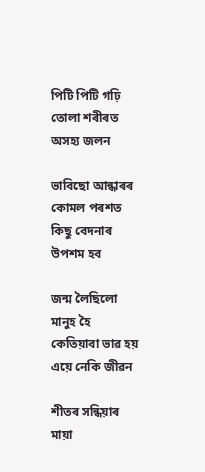পিটি পিটি গঢ়ি তোলা শৰীৰত অসহ্য জলন

ভাবিছো আন্ধাৰৰ কোমল পৰশত
কিছু বেদনাৰ উপশম হব

জন্ম লৈছিলো মানুহ হৈ
কেতিয়াবা ভাৱ হয়
এয়ে নেকি জীৱন

শীতৰ সন্ধিয়াৰ মায়া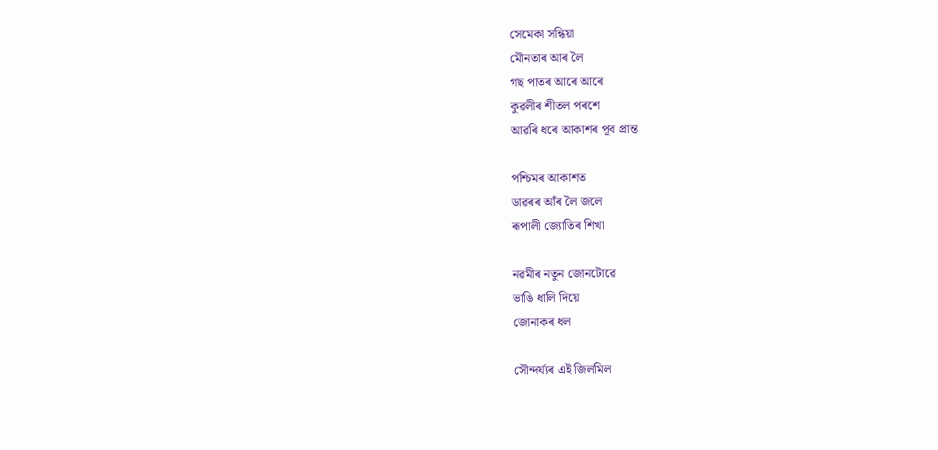সেমেকা সন্ধিয়া
মৌনতাৰ আৰ লৈ
গছ পাতৰ আৰে আৰে
কুৱলীৰ শীতল পৰশে
আৱৰি ধৰে আকাশৰ পূব প্ৰান্ত

পশ্চিমৰ আকাশত
ডাৱৰৰ আঁৰ লৈ জলে
ৰূপালী জ্যোতিৰ শিখা

নৱমীৰ নতুন জোনটোৱে
ভাঙি ধালি দিয়ে
জোনাকৰ ধল

সৌন্দৰ্য্যৰ এই জিলমিল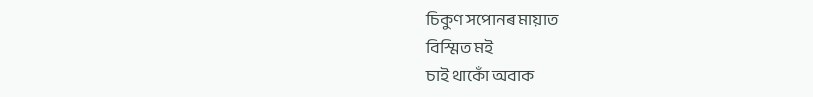চিকুণ সপোনৰ মায়াত
বিস্মিত মই
চাই থাকোঁ অবাক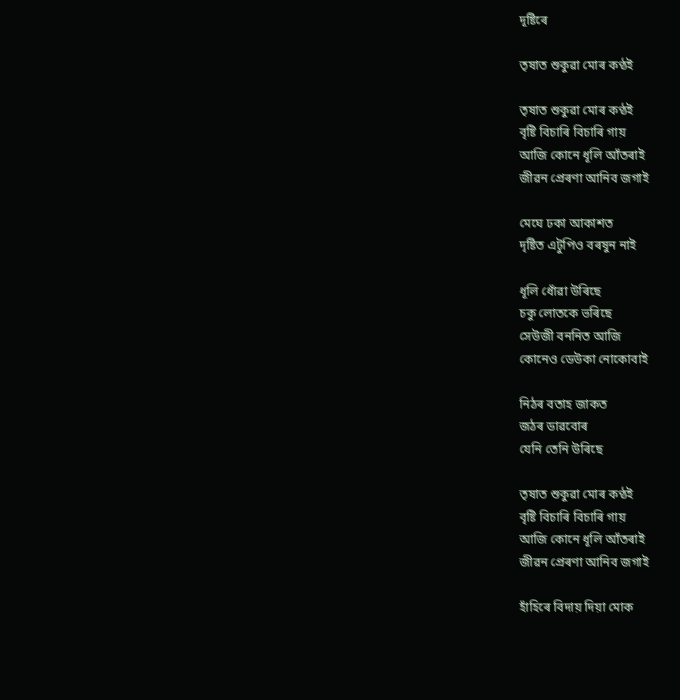দূষ্টিৰে

তৃষাত শুকুৱা মোৰ কণ্ঠই

তৃষাত শুকুৱা মোৰ কণ্ঠই
বৃষ্টি বিচাৰি বিচাৰি গায়
আজি কোনে ধূলি আঁতৰাই
জীৱন প্ৰেৰণা আনিব জগাই

মেঘে ঢকা আকাশত
দৃষ্টিত এটুপিও বৰষুন নাই

ধূলি ধোঁৱা উৰিছে
চকু লোতকে ভৰিছে
সেউজী বননিত আজি
কোনেও ডেউকা নোকোবাই

নিঠৰ বতাহ জাকত
জঠৰ ডাৱবোৰ
যেনি তেনি উৰিছে

তৃষাত শুকুৱা মোৰ কণ্ঠই
বৃষ্টি বিচাৰি বিচাৰি গায়
আজি কোনে ধূলি আঁতৰাই
জীৱন প্ৰেৰণা আনিব জগাই

হাঁহিৰে বিদায় দিয়া মোক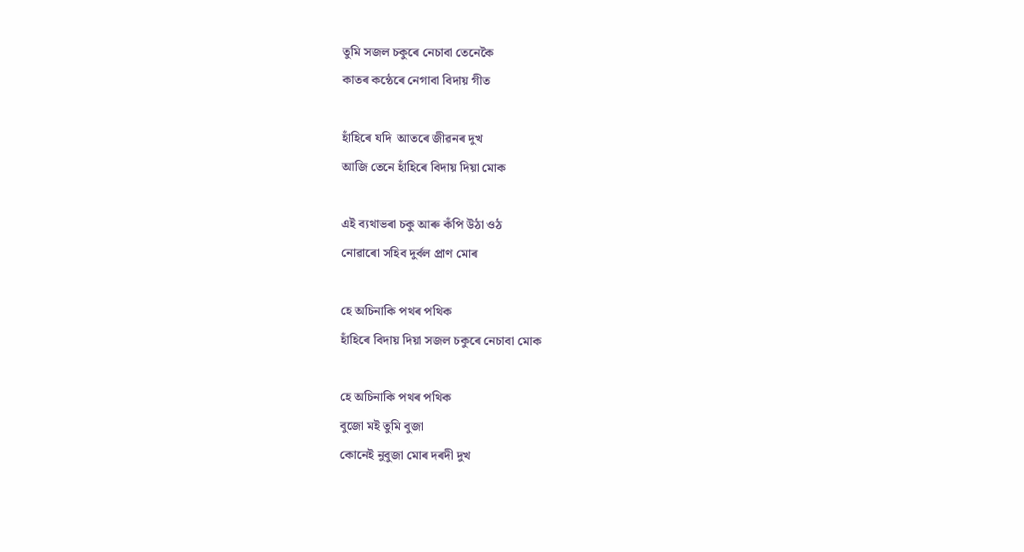তুমি সজল চকুৰে নেচাবা তেনেকৈ
কাতৰ কন্ঠেৰে নেগাবা বিদায় গীত

হাঁহিৰে যদি  আতৰে জীৱনৰ দুখ
আজি তেনে হাঁহিৰে বিদায় দিয়া মোক

এই ব্যথাভৰা চকু আৰু কঁপি উঠা ওঠ
নোৱাৰো সহিব দুৰ্বল প্রাণ মোৰ

হে অচিনাকি পথৰ পথিক
হাঁহিৰে বিদায় দিয়া সজল চকুৰে নেচাবা মোক

হে অচিনাকি পথৰ পথিক
বুজো মই তুমি বুজা
কোনেই নুবুজা মোৰ দৰদী দুখ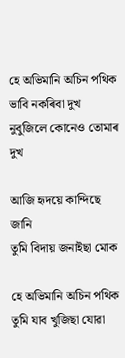হে অভিমানি অচিন পথিক
ভাবি নকৰিবা দুখ
নুবুজিলে কোনেও তোমাৰ দুখ

আজি হৃদয়ে কান্দিছে জানি
তুমি বিদায় জনাইছা মোক

হে অভিমানি অচিন পথিক
তুমি যাব খুজিছা যোৱা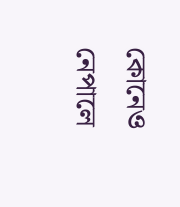কোনেও নেপালে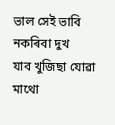ভাল সেই ভাবি নকৰিবা দুখ
যাব খুজিছা যোৱা
মাথো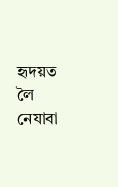হৃদয়ত লৈ নেযাবা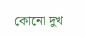কোনো দুখ